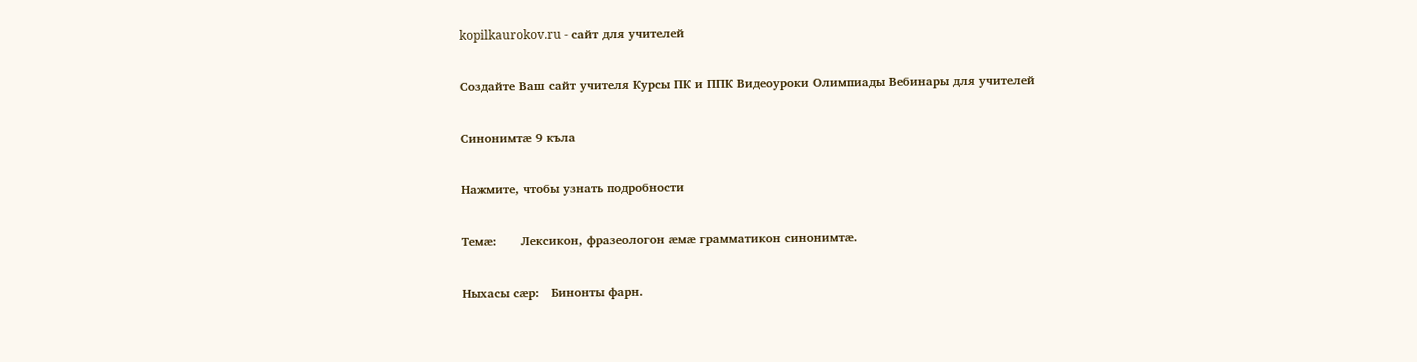kopilkaurokov.ru - сайт для учителей

Создайте Ваш сайт учителя Курсы ПК и ППК Видеоуроки Олимпиады Вебинары для учителей

Синонимтæ 9 къла

Нажмите, чтобы узнать подробности

Темæ:      Лексикон, фразеологон æмæ грамматикон синонимтæ.

Ныхасы сæр:   Бинонты фарн.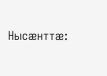Нысæнттæ: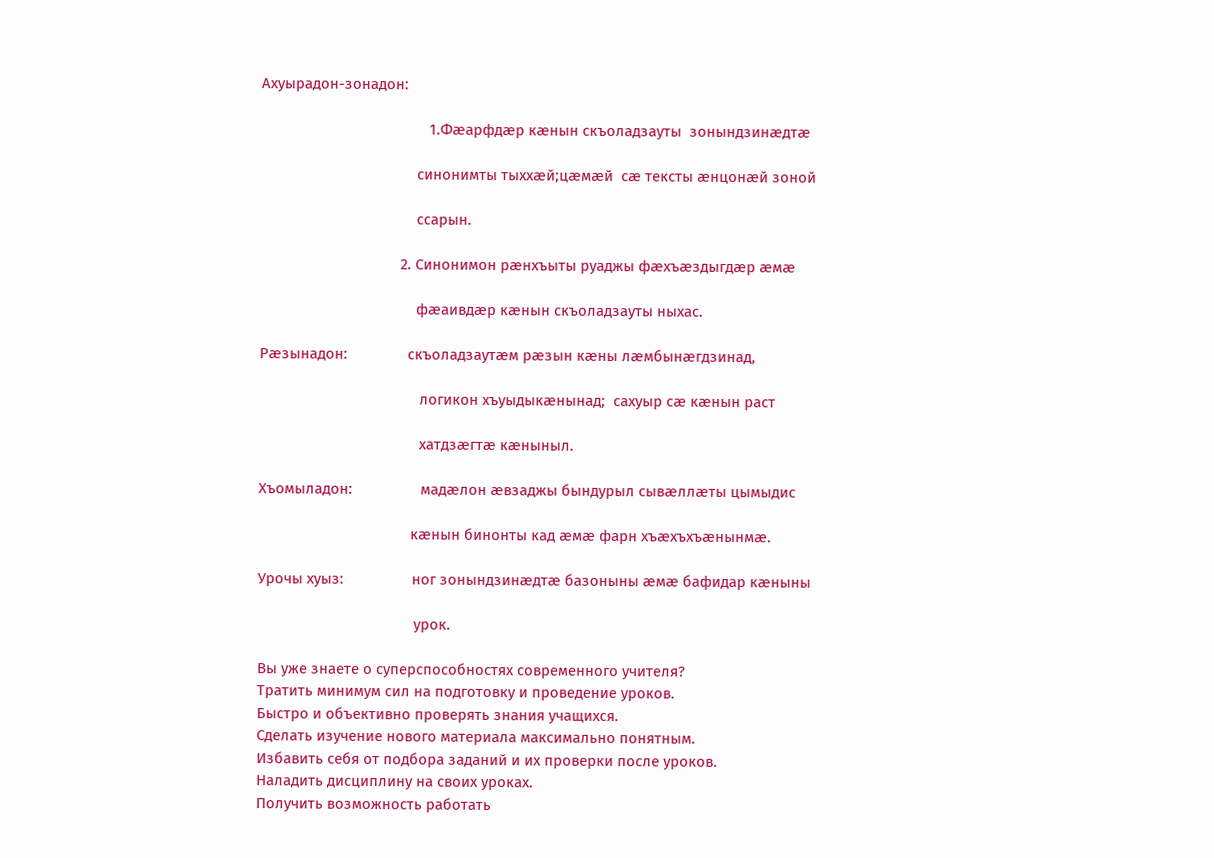Ахуырадон-зонадон:

                                          1.Фæарфдæр кæнын скъоладзауты  зонындзинæдтæ

                                       синонимты тыххæй;цӕмӕй  сӕ тексты ӕнцонӕй зоной

                                       ссарын.

                                   2. Синонимон рæнхъыты руаджы фӕхъӕздыгдӕр ӕмӕ

                                       фæаивдæр кæнын скъоладзауты ныхас.

Рӕзынадон:               скъоладзаутӕм рӕзын кӕны лӕмбынӕгдзинад,

                                        логикон хъуыдыкӕнынад;  сахуыр сӕ кӕнын раст

                                        хатдзӕгтӕ кӕныныл.

Хъомыладон:                 мадæлон æвзаджы бындурыл сывæллæты цымыдис

                                      кæнын бинонты кад æмæ фарн хъӕхъхъӕнынмӕ.

Урочы хуыз:                 ног зонындзинæдтæ базоныны æмæ бафидар кæныны

                                       урок.

Вы уже знаете о суперспособностях современного учителя?
Тратить минимум сил на подготовку и проведение уроков.
Быстро и объективно проверять знания учащихся.
Сделать изучение нового материала максимально понятным.
Избавить себя от подбора заданий и их проверки после уроков.
Наладить дисциплину на своих уроках.
Получить возможность работать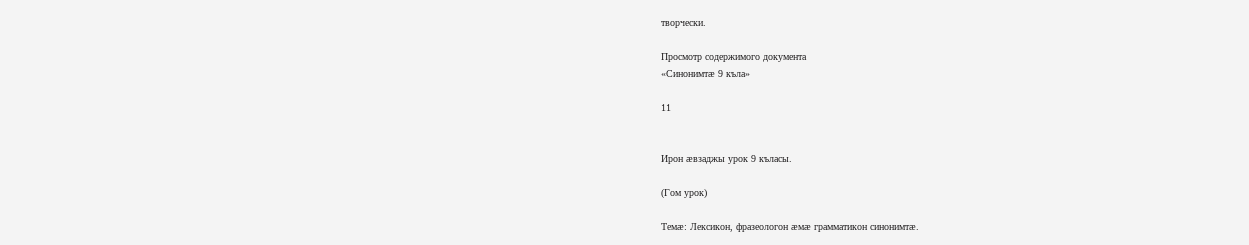творчески.

Просмотр содержимого документа
«Синонимтæ 9 къла»

11


Ирон æвзаджы урок 9 къласы.

(Гом урок)

Темæ: Лексикон, фразеологон æмæ грамматикон синонимтæ.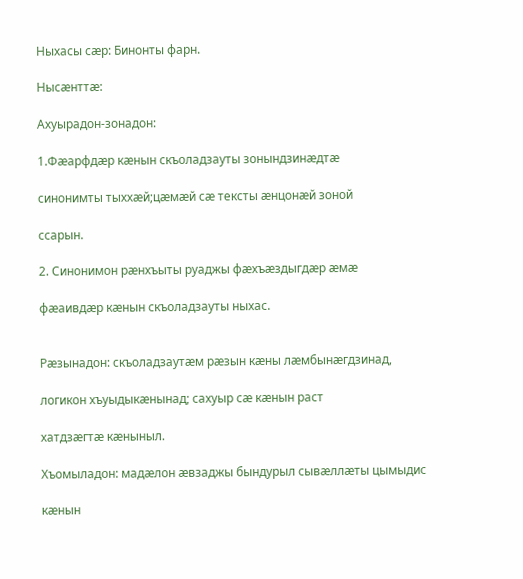Ныхасы сæр: Бинонты фарн.

Нысæнттæ:

Ахуырадон-зонадон:

1.Фæарфдæр кæнын скъоладзауты зонындзинæдтæ

синонимты тыххæй;цӕмӕй сӕ тексты ӕнцонӕй зоной

ссарын.

2. Синонимон рæнхъыты руаджы фӕхъӕздыгдӕр ӕмӕ

фæаивдæр кæнын скъоладзауты ныхас.


Рӕзынадон: скъоладзаутӕм рӕзын кӕны лӕмбынӕгдзинад,

логикон хъуыдыкӕнынад; сахуыр сӕ кӕнын раст

хатдзӕгтӕ кӕныныл.

Хъомыладон: мадæлон æвзаджы бындурыл сывæллæты цымыдис

кæнын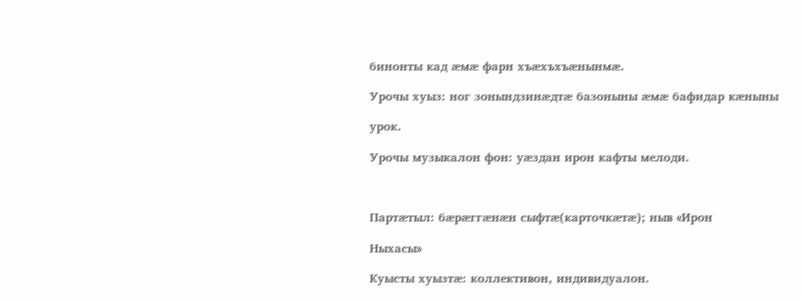бинонты кад æмæ фарн хъӕхъхъӕнынмӕ.

Урочы хуыз: ног зонындзинæдтæ базоныны æмæ бафидар кæныны

урок.

Урочы музыкалон фон: уӕздан ирон кафты мелоди.



Партӕтыл: бæрæггæнæн сыфтæ(карточкӕтӕ); ныв «Ирон

Ныхасы»

Куысты хуызтæ: коллективон, индивидуалон.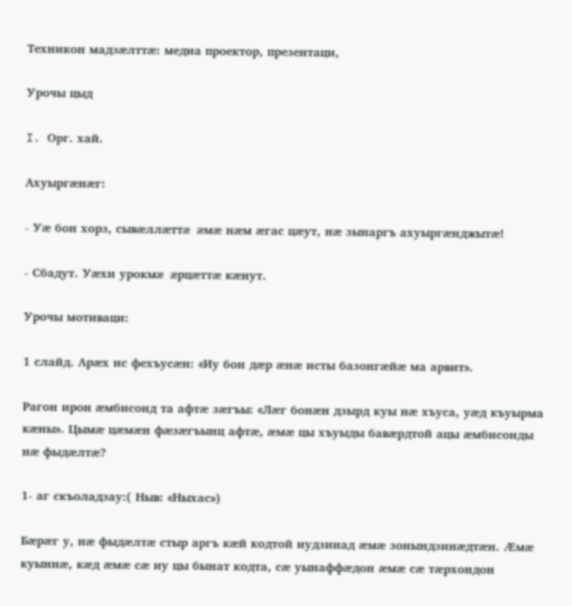Техникон мадзæлттæ: медиа проектор, презентаци,

Урочы цыд

I. Орг. хай.

Ахуыргæнæг:

- Уæ бон хорз, сывæллæттæ æмæ нæм æгас цæут, нæ зынаргъ ахуыргæнджытæ!

- Сбадут. Уæхи урокмæ æрцæттæ кæнут.

Урочы мотиваци:

1 слайд. Арæх ис фехъусæн: «Иу бон дæр æнæ исты базонгæйæ ма арвит».

Рагон ирон æмбисонд та афтæ зæгъы: «Лæг бонæн дзырд куы нæ хъуса, уæд къуырма кæны». Цымæ цæмæн фæзæгъынц афтæ, ӕмӕ цы хъуыды бавӕрдтой ацы ӕмбисонды нӕ фыдӕлтӕ?

1- аг скъоладзау:( Ныв: «Ныхас»)

Бæрæг у, нæ фыдæлтæ стыр аргъ кæй кодтой иудзинад ӕмӕ зонындзинæдтæн. Æмӕ куыннӕ, кӕд ӕмӕ сӕ иу цы бынат кодта, сӕ уынаффӕдон ӕмӕ сӕ тӕрхондон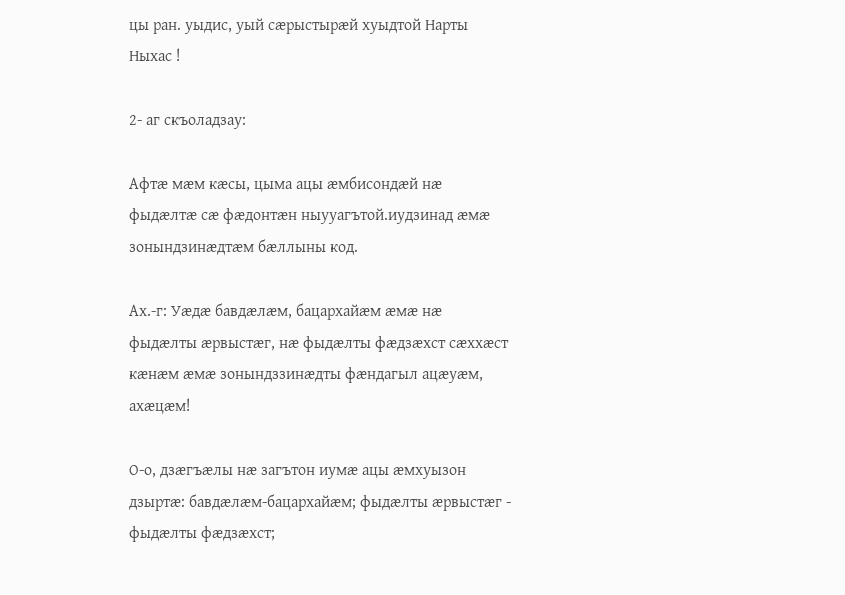цы ран. уыдис, уый сӕрыстырӕй хуыдтой Нарты Ныхас !

2- аг скъоладзау:

Афтӕ мӕм кӕсы, цыма ацы æмбисондæй нӕ фыдӕлтӕ сӕ фӕдонтӕн ныууагътой.иудзинад æмæ зонындзинæдтæм бæллыны код.

Ах.-г: Уæдæ бавдæлæм, бацархайæм æмæ нæ фыдæлты æрвыстæг, нæ фыдæлты фæдзæхст сæххæст кæнæм æмæ зонындззинæдты фæндагыл ацæуæм, ахæцæм!

О-о, дзæгъæлы нæ загътон иумæ ацы æмхуызон дзыртæ: бавдæлæм-бацархайæм; фыдæлты æрвыстæг - фыдæлты фæдзæхст;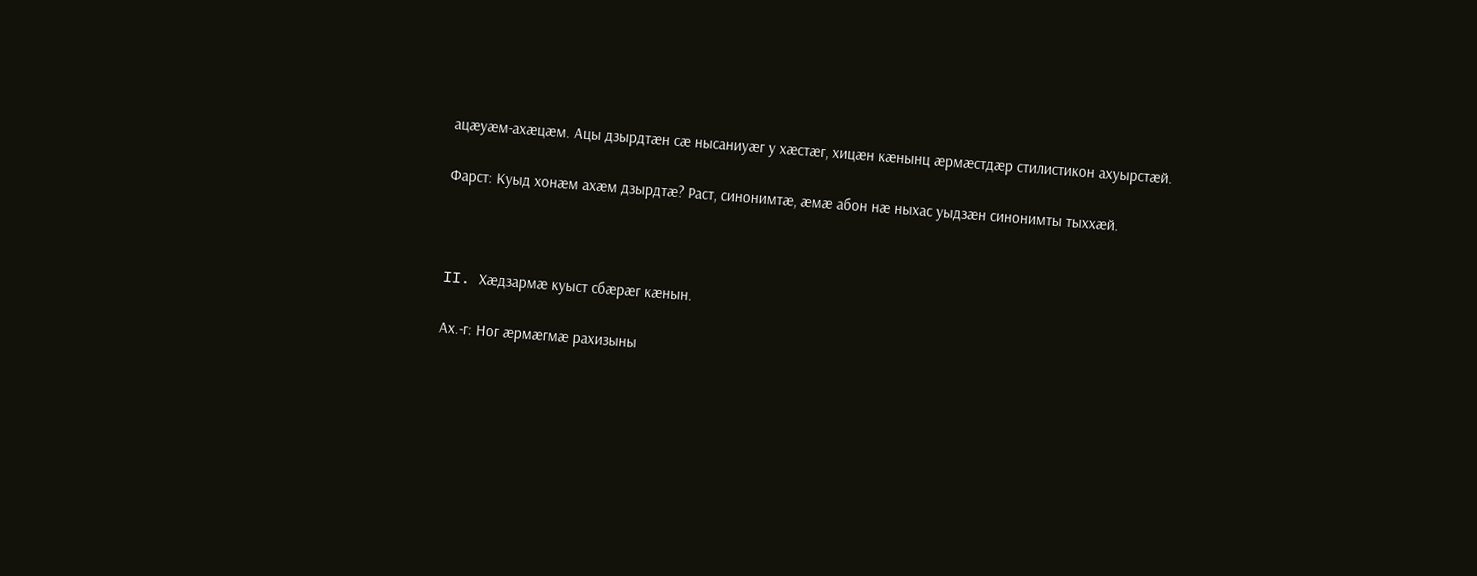ацæуæм-ахæцæм. Ацы дзырдтæн сæ нысаниуæг у хæстæг, хицæн кæнынц æрмæстдæр стилистикон ахуырстæй.

Фарст: Куыд хонæм ахæм дзырдтæ? Раст, синонимтæ, æмæ абон нæ ныхас уыдзæн синонимты тыххæй.



II. Хæдзармæ куыст сбæрæг кæнын.

Ах.-г: Ног æрмæгмæ рахизыны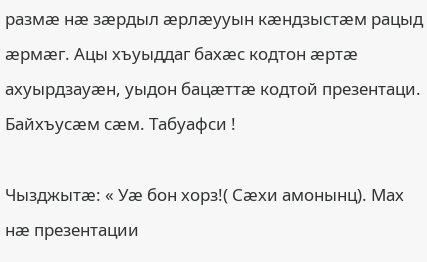размæ нæ зæрдыл æрлæууын кæндзыстæм рацыд æрмæг. Ацы хъуыддаг бахæс кодтон æртæ ахуырдзауæн, уыдон бацæттæ кодтой презентаци. Байхъусæм сæм. Табуафси !

Чызджытæ: « Уæ бон хорз!( Сæхи амонынц). Мах нæ презентации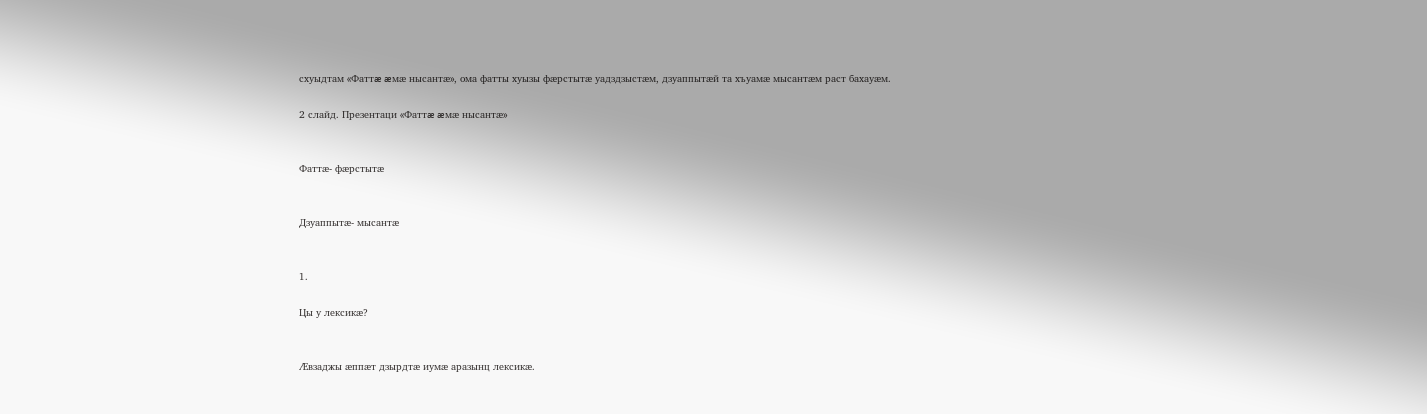схуыдтам «Фаттæ æмæ нысантæ», ома фатты хуызы фæрстытæ уадздзыстæм, дзуаппытæй та хъуамæ мысантæм раст бахауæм.

2 слайд. Презентаци «Фаттæ æмæ нысантæ»


Фаттӕ- фӕрстытӕ


Дзуаппытӕ- мысантӕ


1.

Цы у лексикæ?


Æвзаджы æппæт дзырдтæ иумæ аразынц лексикæ.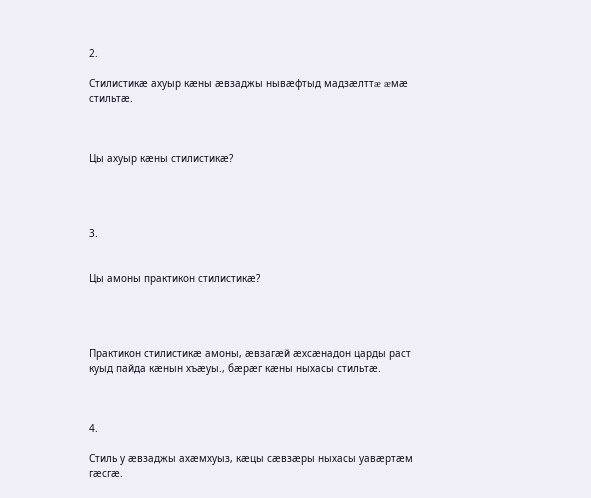2.

Стилистикæ ахуыр кæны æвзаджы нывæфтыд мадзæлттæ æмæ стильтæ.



Цы ахуыр кæны стилистикæ?




3.


Цы амоны практикон стилистикæ?




Практикон стилистикæ амоны, æвзагæй æхсæнадон царды раст куыд пайда кæнын хъæуы., бæрæг кæны ныхасы стильтæ.



4.

Стиль у æвзаджы ахæмхуыз, кæцы сæвзæры ныхасы уавæртæм гæсгæ.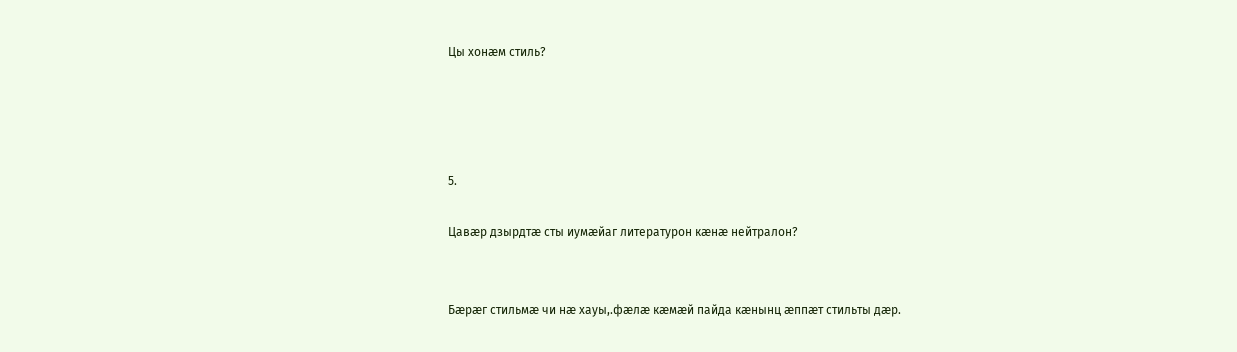Цы хонæм стиль?




5.

Цавæр дзырдтæ сты иумæйаг литературон кæнæ нейтралон?


Бæрæг стильмæ чи нæ хауы,.фæлæ кæмæй пайда кæнынц æппæт стильты дæр.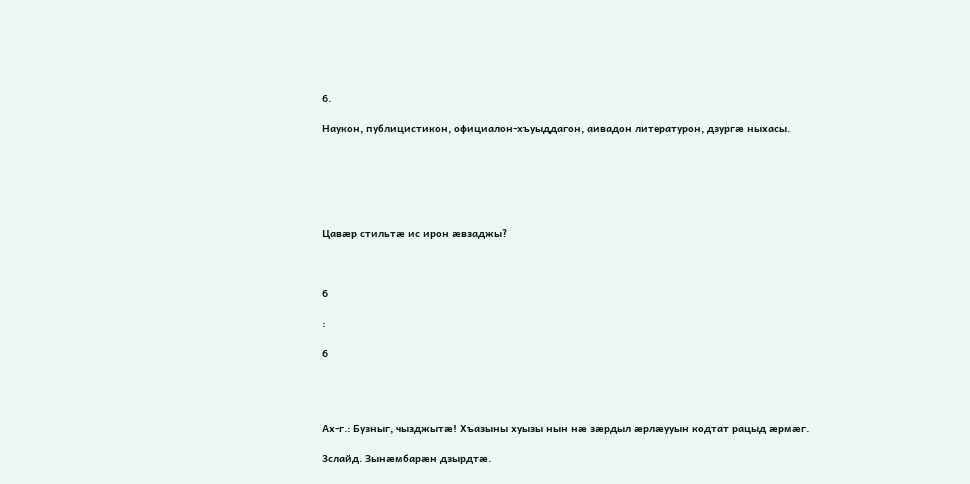6.

Наукон, публицистикон, официалон-хъуыддагон, аивадон литературон, дзургæ ныхасы.






Цавæр стильтæ ис ирон æвзаджы?



6

:

6




Ах-г.: Бузныг, чызджытæ! Хъазыны хуызы нын нæ зæрдыл æрлæууын кодтат рацыд æрмæг.

3слайд. Зынӕмбарæн дзырдтæ.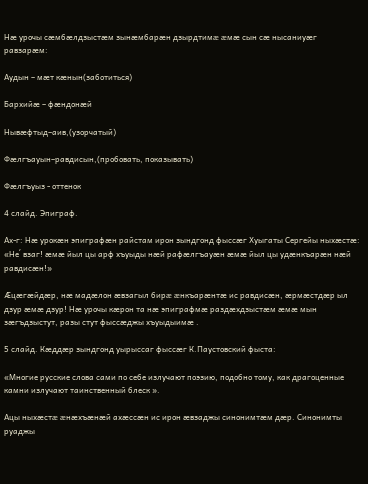Нæ урочы сæмбæлдзыстæм зынæмбарæн дзырдтимæ æмæ сын сæ нысаниуæг равзарæм:

Аудын – мæт кæнын(заботиться)

Бархийæ – фæндонæй

Нывæфтыд–аив,(узорчатый)

Фæлгъауын–равдисын,(пробовать, показывать)

Фæлгъуыз - оттенок

4 слайд. Эпиграф.

Ах-г: Нæ урокæн эпиграфæн райстам ирон зындгонд фыссæг Хуыгаты Сергейы ныхæстæ: «Не΄ взаг! æмæ йыл цы арф хъуыды нæй рафæлгъауæн æмæ йыл цы удæнкъарæн нæй равдисæн!»

Æцæгæйдæр, нæ мадæлон æвзагыл бирæ æнкъарæнтæ ис равдисæн, æрмæстдæр ыл дзур æмæ дзур! Нæ урочы кæрон та нæ эпиграфмæ раздæхдзыстæм æмæ мын зæгъдзыстут, разы стут фыссæджы хъуыдыимæ .

5 слайд. Кæддæр зындгонд уырыссаг фыссæг К.Паустовский фыста:

«Многие русские слова сами по себе излучают поэзию, подобно тому, как драгоценные камни излучают таинственный блеск ».

Ацы ныхæстæ æнæхъæнæй ахæссæн ис ирон ӕвзаджы синонимтæм дæр. Синонимты руаджы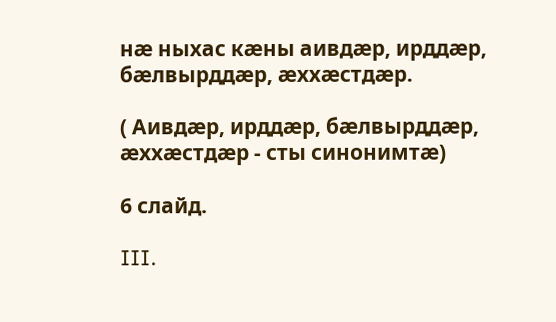нæ ныхас кæны аивдæр, ирддæр, бæлвырддæр, æххæстдæр.

( Аивдæр, ирддæр, бæлвырддæр, æххæстдæр - сты синонимтæ)

6 слайд.

III.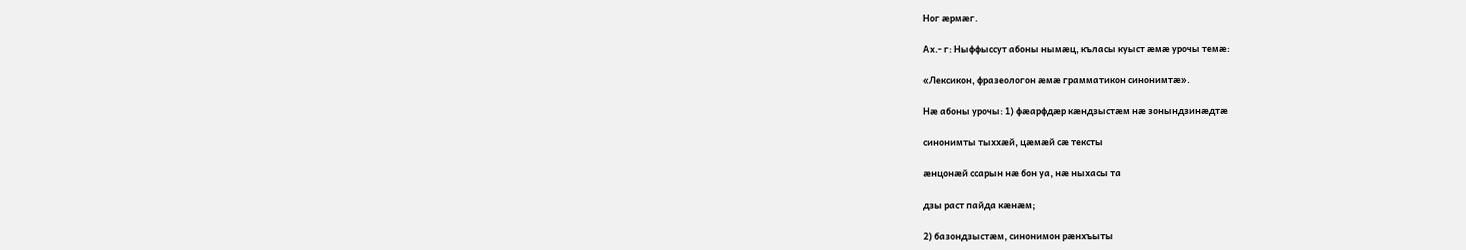Ног æрмæг.

Ах.- г: Ныффыссут абоны нымæц, къласы куыст æмæ урочы темæ:

«Лексикон, фразеологон æмæ грамматикон синонимтæ».

Нæ абоны урочы: 1) фæарфдæр кæндзыстæм нæ зонындзинæдтæ

синонимты тыххæй, цӕмӕй сӕ тексты

ӕнцонӕй ссарын нӕ бон уа, нӕ ныхасы та

дзы раст пайда кӕнӕм;

2) базондзыстæм, синонимон рæнхъыты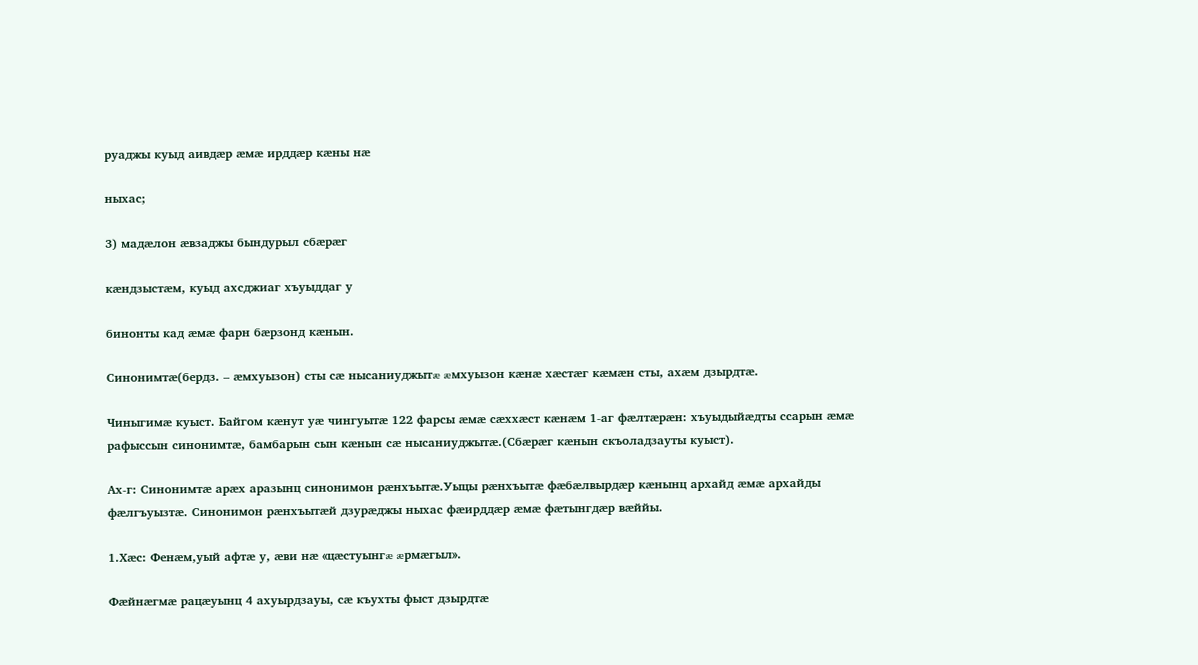руаджы куыд аивдæр æмæ ирддæр кæны нæ

ныхас;

3) мадæлон æвзаджы бындурыл сбæрæг

кæндзыстæм, куыд ахсджиаг хъуыддаг у

бинонты кад æмæ фарн бæрзонд кæнын.

Синонимтæ(бердз. – æмхуызон) сты сæ нысаниуджытæ æмхуызон кæнæ хæстæг кæмæн сты, ахæм дзырдтæ.

Чиныгимæ куыст. Байгом кæнут уæ чингуытæ 122 фарсы æмæ сæххæст кæнæм 1-аг фæлтæрæн: хъуыдыйæдты ссарын æмæ рафыссын синонимтæ, бамбарын сын кæнын сæ нысаниуджытæ.(Сбæрæг кæнын скъоладзауты куыст).

Ах-г: Синонимтæ арæх аразынц синонимон рæнхъытæ.Уыцы рæнхъытæ фæбæлвырдæр кæнынц архайд æмæ архайды фæлгъуызтæ. Синонимон рæнхъытæй дзурæджы ныхас фæирддæр æмæ фæтынгдæр вæййы.

1.Хæс: Фенæм,уый афтæ у, æви нæ «цæстуынгæ æрмæгыл».

Фæйнæгмæ рацæуынц 4 ахуырдзауы, сæ къухты фыст дзырдтæ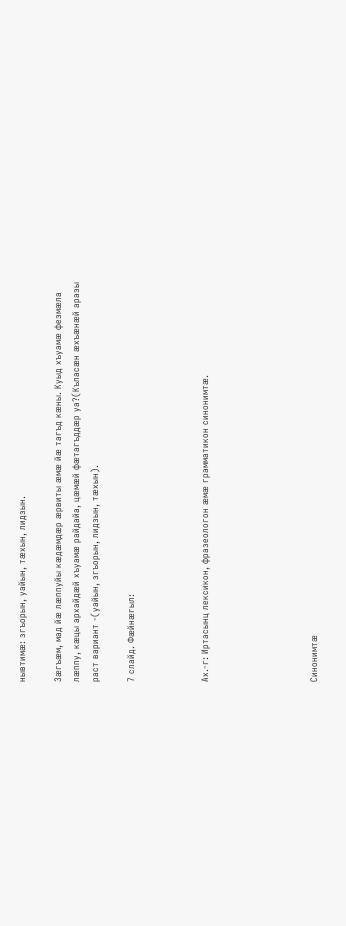нывтимæ: згъорын, уайын, тæхын, лидзын.

Зæгъæм, мад йæ лæппуйы кæдæмдæр æрвиты æмæ йæ тагъд кæны. Куыд хъуамæ фезмæла лæппу, кæцы архайдæй хъуамæ райдайа, цæмæй фæтагъддæр уа?(Къласæн æхъæнæй аразы раст вариант -(уайын, згъорын, лидзын, тæхын).

7 слайд. Фæйнæгыл:



Ах.-г: Иртасынц лексикон, фразеологон æмæ грамматикон синонимтæ.





Синонимтæ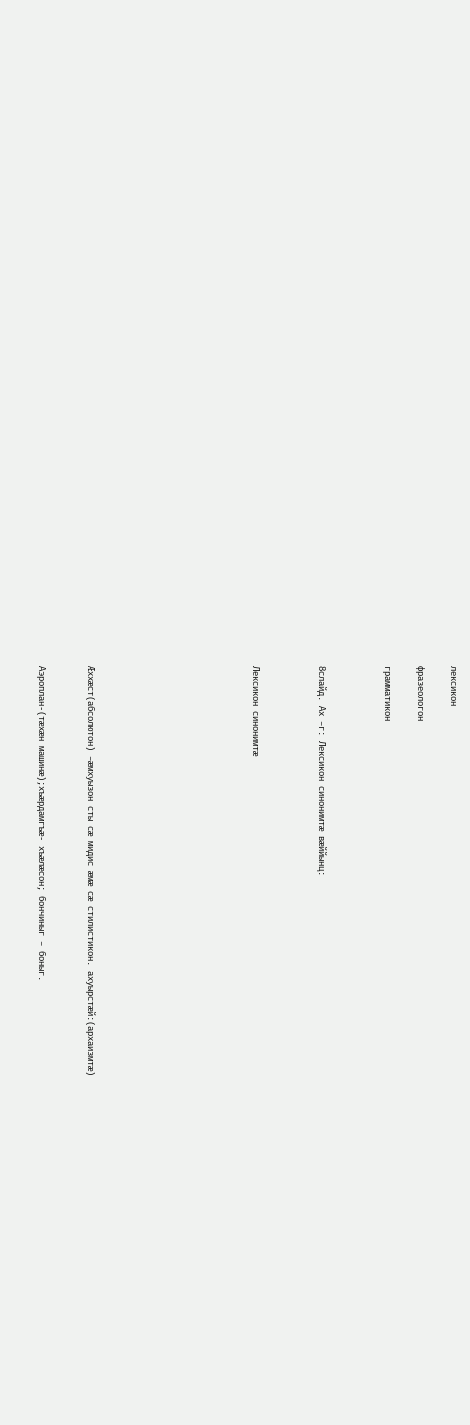лексикон

фразеологон

грамматикон



8слайд. Ах –г: Лексикон синонимтæ вæййынц:



Лексикон синонимтæ









Æххæст(абсолютон) –ӕмхуызон сты сӕ мидис ӕмӕ сӕ стилистикон. ахуырстӕй:(архаизмтæ)


Аэроплан-(тæхæн машинæ);хъæрдамгъæ- хъæлæсон; бончиныг – боныг.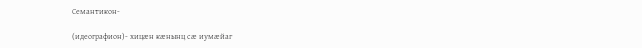Семантикон-

(идеографион)- хицӕн кӕнынц сӕ иумӕйаг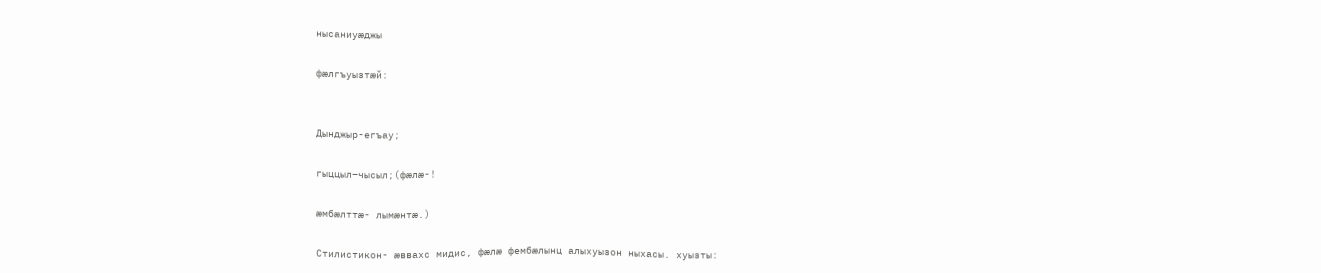нысаниуӕджы

фæлгъуызтæй:


Дынджыр-егъау;

гыццыл–чысыл;(фӕлӕ-!

æмбæлттæ- лымӕнтӕ.)

Стилистикон- ӕввахс мидис, фӕлӕ фембӕлынц алыхуызон ныхасы. хуызты: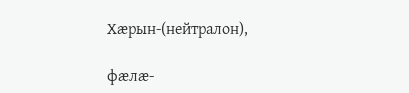Хæрын-(нейтралон),

фӕлӕ-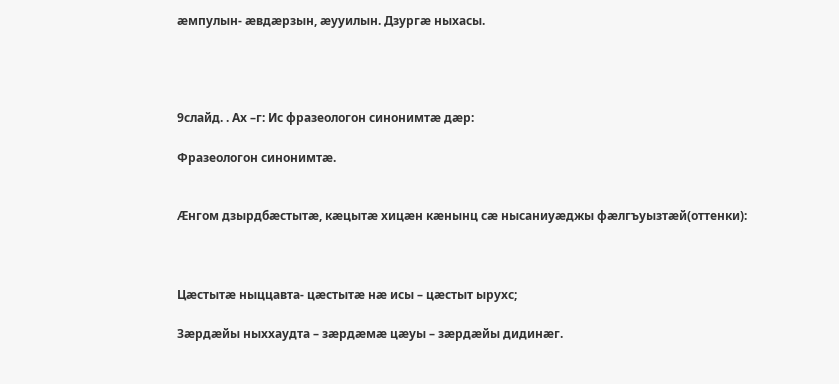æмпулын- æвдæрзын, ӕууилын. Дзургӕ ныхасы.




9слайд. . Ах –г: Ис фразеологон синонимтæ дæр:

Фразеологон синонимтæ.


Æнгом дзырдбæстытæ, кæцытæ хицæн кæнынц сæ нысаниуæджы фæлгъуызтæй(оттенки):



Цæстытæ ныццавта- цæстытæ нæ исы – цæстыт ырухс;

Зæрдæйы ныххаудта – зæрдæмæ цæуы – зæрдæйы дидинæг.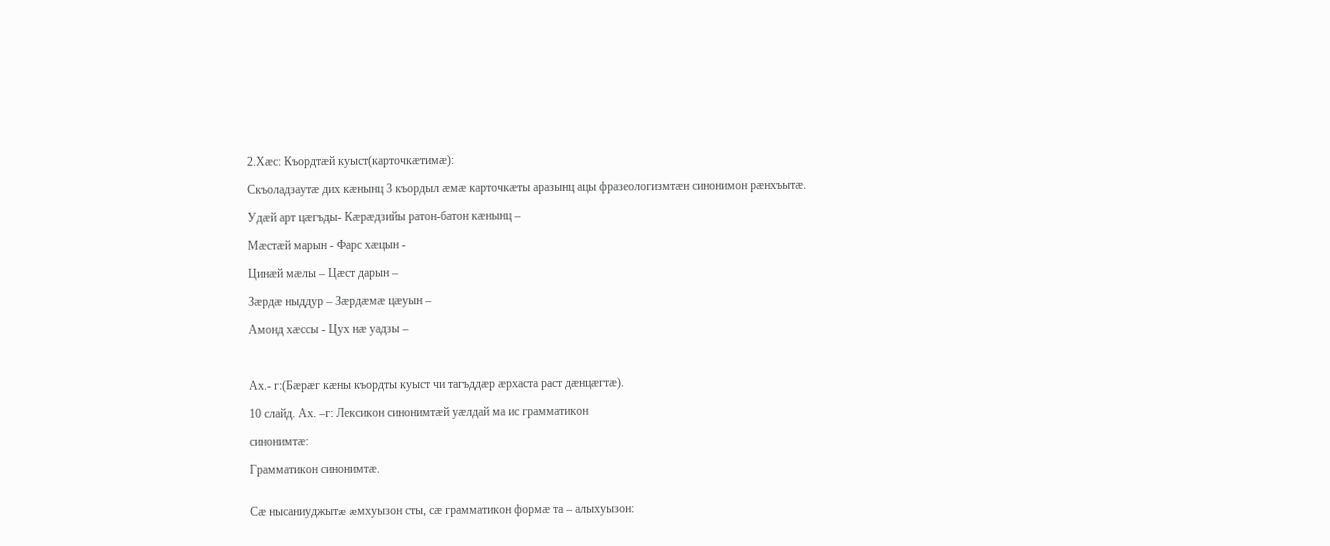2.Хæс: Къордтæй куыст(карточкæтимæ):

Скъоладзаутæ дих кæнынц 3 къордыл æмæ карточкæты аразынц ацы фразеологизмтӕн синонимон рӕнхъытӕ.

Удæй арт цæгъды- Кæрæдзийы ратон-батон кæнынц –

Мæстæй марын - Фарс хæцын -

Цинæй мæлы – Цæст дарын –

Зæрдæ ныддур – Зæрдæмæ цæуын –

Амонд хæссы - Цух нæ уадзы –



Ах.- г:(Бæрæг кæны къордты куыст чи тагъддæр æрхаста раст дæнцæгтæ).

10 слайд. Ах. –г: Лексикон синонимтæй уæлдай ма ис грамматикон

синонимтæ:

Грамматикон синонимтæ.


Сæ нысаниуджытæ æмхуызон сты, сæ грамматикон формæ та – алыхуызон: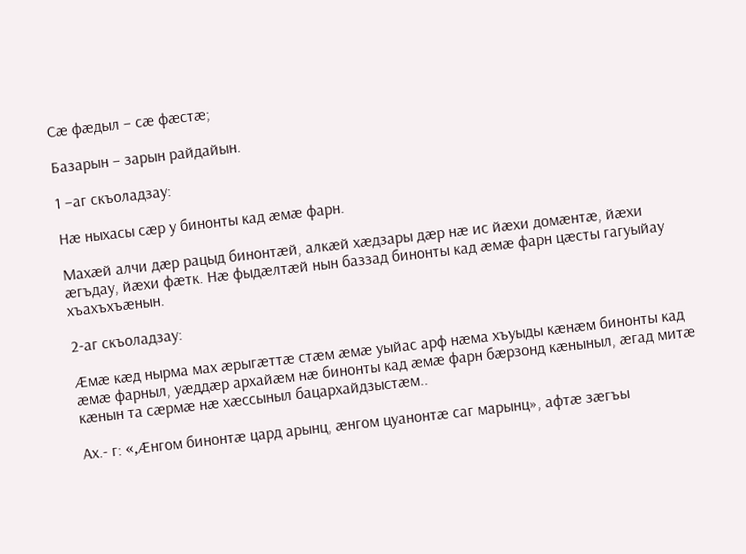Сæ фæдыл – сæ фæстæ;

Базарын – зарын райдайын.

1 –аг скъоладзау:

Нæ ныхасы сæр у бинонты кад æмæ фарн.

Махæй алчи дæр рацыд бинонтæй, алкæй хæдзары дæр нæ ис йæхи домæнтæ, йæхи æгъдау, йæхи фæтк. Нæ фыдæлтæй нын баззад бинонты кад æмæ фарн цæсты гагуыйау хъахъхъæнын.

2-аг скъоладзау:

Æмæ кæд нырма мах æрыгæттæ стæм æмæ уыйас арф нæма хъуыды кæнæм бинонты кад æмæ фарныл, уæддæр архайæм нæ бинонты кад æмæ фарн бæрзонд кæныныл, æгад митæ кæнын та сæрмæ нæ хæссыныл бацархайдзыстæм..

Ах.- г: «,Æнгом бинонтæ цард арынц, æнгом цуанонтæ саг марынц», афтæ зæгъы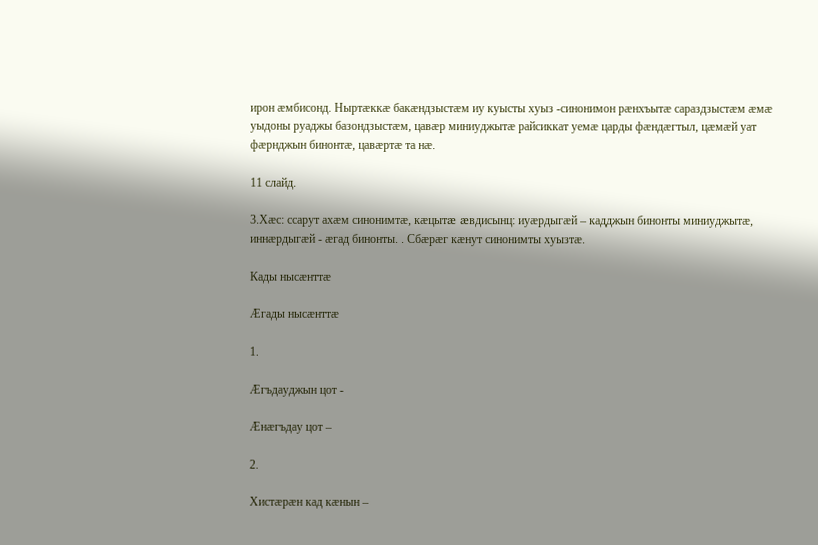ирон æмбисонд. Ныртæккæ бакæндзыстæм иу куысты хуыз -синонимон рæнхъытæ сараздзыстæм æмæ уыдоны руаджы базондзыстæм, цавæр миниуджытæ райсиккат уемæ царды фæндæгтыл, цæмæй уат фæрнджын бинонтæ, цавæртæ та нæ.

11 слайд.

3.Хæс: ссарут ахæм синонимтæ, кæцытæ æвдисынц: иуæрдыгæй – кадджын бинонты миниуджытӕ, иннæрдыгæй - æгад бинонты. . Сбӕрӕг кӕнут синонимты хуызтӕ.

Кады нысæнттæ

Æгады нысæнттæ

1.

Æгъдауджын цот -

Æнæгъдау цот –

2.

Хистæрæн кад кæнын –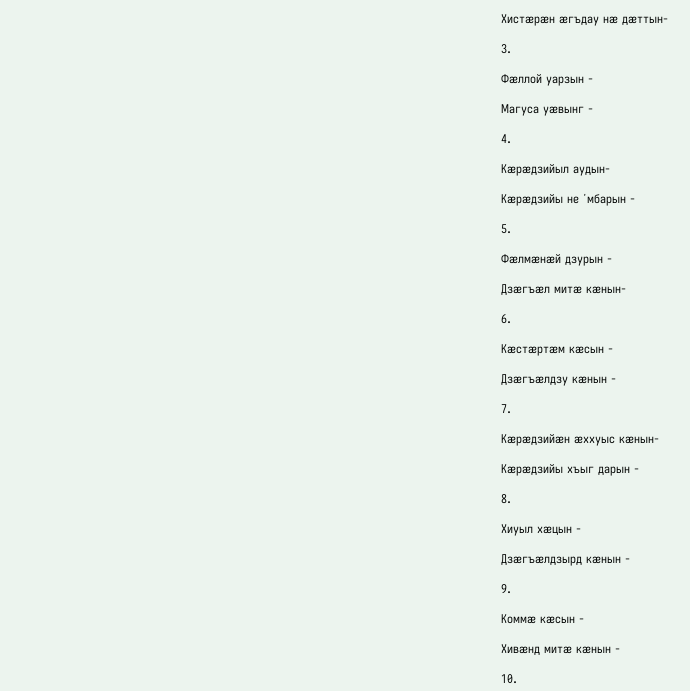Хистæрæн æгъдау нæ дæттын-

3.

Фæллой уарзын -

Магуса уæвынг -

4.

Кæрæдзийыл аудын-

Кæрæдзийы не ΄мбарын -

5.

Фæлмæнæй дзурын -

Дзæгъæл митæ кæнын-

6.

Кæстæртæм кæсын -

Дзæгъæлдзу кæнын -

7.

Кæрæдзийæн æххуыс кæнын-

Кæрæдзийы хъыг дарын -

8.

Хиуыл хæцын -

Дзæгъæлдзырд кæнын -

9.

Коммæ кæсын -

Хивæнд митæ кæнын -

10.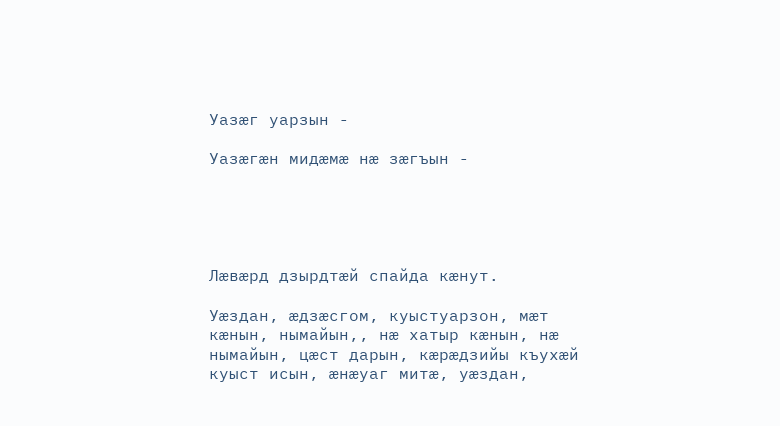Уазæг уарзын -

Уазæгæн мидæмæ нæ зæгъын -





Лæвæрд дзырдтæй спайда кæнут.

Уæздан, æдзæсгом, куыстуарзон, мæт кæнын, нымайын,, нæ хатыр кæнын, нæ нымайын, цæст дарын, кæрæдзийы къухæй куыст исын, æнæуаг митæ, уæздан,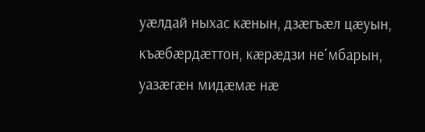уæлдай ныхас кæнын, дзæгъæл цæуын, къæбæрдæттон, кæрæдзи не΄мбарын, уазæгæн мидæмæ нæ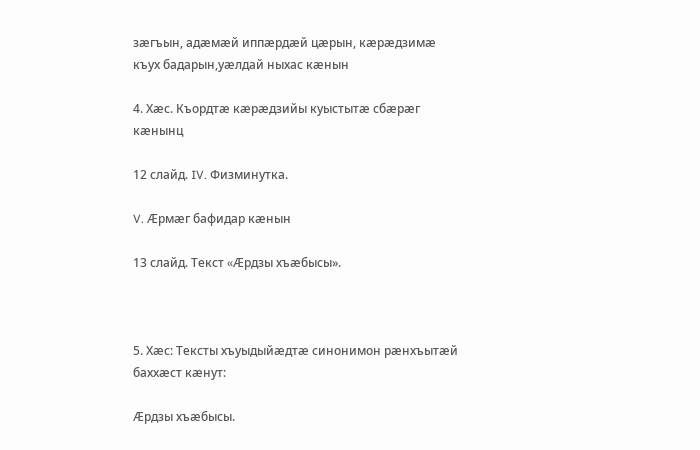зæгъын, адæмæй иппæрдæй цæрын, кæрæдзимæ къух бадарын,уæлдай ныхас кæнын

4. Хӕс. Къордтӕ кӕрӕдзийы куыстытӕ сбӕрӕг кӕнынц

12 слайд. IV. Физминутка.

V. Æрмӕг бафидар кӕнын

13 слайд. Текст «Æрдзы хъæбысы».



5. Хæс: Тексты хъуыдыйӕдтӕ синонимон рӕнхъытӕй баххӕст кӕнут:

Æрдзы хъæбысы.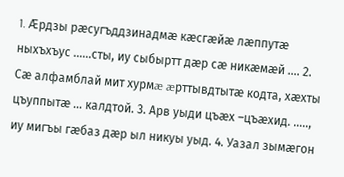1. Æрдзы рæсугъддзинадмæ кæсгæйæ лæппутæ ныхъхъус …...сты, иу сыбыртт дæр сæ никæмæй …. 2. Сæ алфамблай мит хурмæ æрттывдтытæ кодта, хæхты цъуппытæ … калдтой. 3. Арв уыди цъæх –цъæхид. ….., иу мигъы гæбаз дæр ыл никуы уыд. 4. Уазал зымӕгон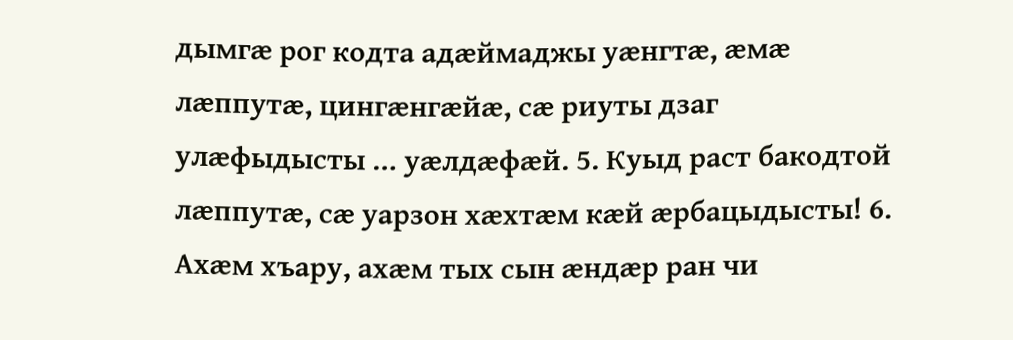дымгæ рог кодта адӕймаджы уæнгтæ, æмæ лæппутæ, цингæнгæйæ, сæ риуты дзаг улæфыдысты … уæлдæфæй. 5. Куыд раст бакодтой лæппутæ, сæ уарзон хæхтæм кæй æрбацыдысты! 6. Ахæм хъару, ахæм тых сын æндæр ран чи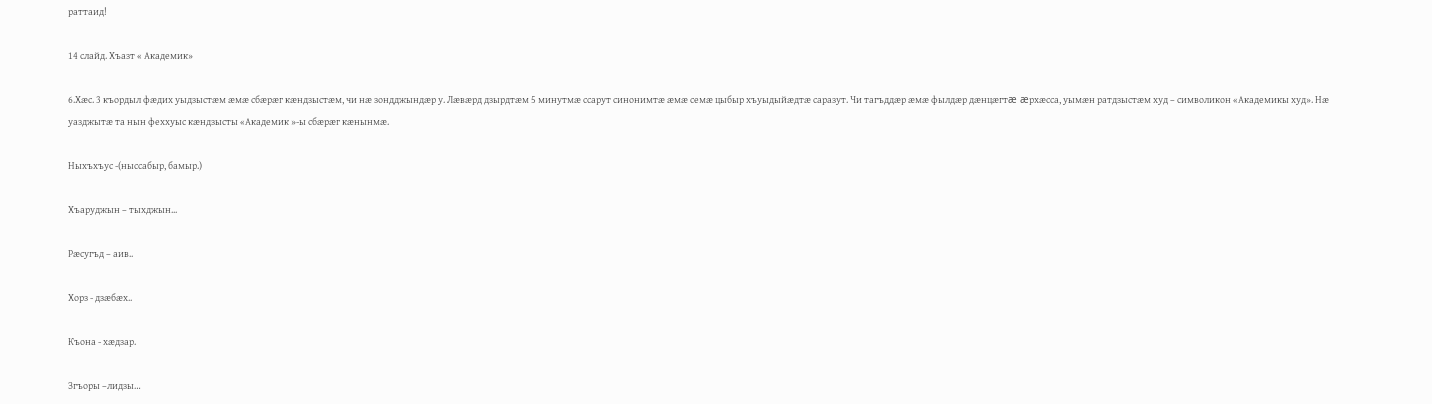раттаид!

14 слайд. Хъазт « Академик»

6.Хæс. 3 къордыл фæдих уыдзыстæм æмæ сбæрæг кæндзыстæм, чи нæ зондджындæр у. Лæвæрд дзырдтæм 5 минутмæ ссарут синонимтæ ӕмӕ семӕ цыбыр хъуыдыйӕдтӕ саразут. Чи тагъддæр æмæ фылдæр дæнцæгтæ æрхæсса, уымæн ратдзыстæм худ – символикон «Академикы худ». Нæ уазджытæ та нын феххуыс кæндзысты «Академик »-ы сбæрæг кæнынмӕ.

Ныхъхъус -(ныссабыр, бамыр.)

Хъаруджын – тыхджын...

Рæсугъд – аив..

Хорз - дзæбæх..

Къона - хæдзар.

Згъоры –лидзы…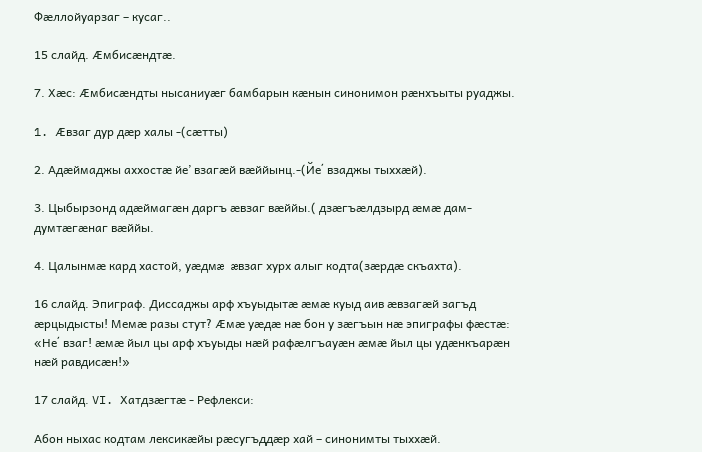Фæллойуарзаг – кусаг..

15 слайд. Æмбисæндтæ.

7. Хӕс: Æмбисæндты нысаниуӕг бамбарын кӕнын синонимон рӕнхъыты руаджы.

1. Æвзаг дур дæр халы -(сӕтты)

2. Адæймаджы аххостæ йе’ взагæй вæййынц.-(Йе΄ взаджы тыххӕй).

3. Цыбырзонд адæймагæн даргъ æвзаг вæййы.( дзӕгъӕлдзырд ӕмӕ дам-думтӕгӕнаг вӕййы.

4. Цалынмæ кард хастой, уæдмæ æвзаг хурх алыг кодта(зӕрдӕ скъахта).

16 слайд. Эпиграф. Диссаджы арф хъуыдытӕ ӕмӕ куыд аив ӕвзагӕй загъд ӕрцыдысты! Мемӕ разы стут? Æмӕ уӕдӕ нӕ бон у зӕгъын нӕ эпиграфы фӕстӕ: «Не΄ взаг! æмæ йыл цы арф хъуыды нæй рафæлгъауæн æмæ йыл цы удæнкъарæн нæй равдисæн!»

17 слайд. VI. Хатдзӕгтӕ - Рефлекси:

Абон ныхас кодтам лексикӕйы рӕсугъддӕр хай – синонимты тыххӕй.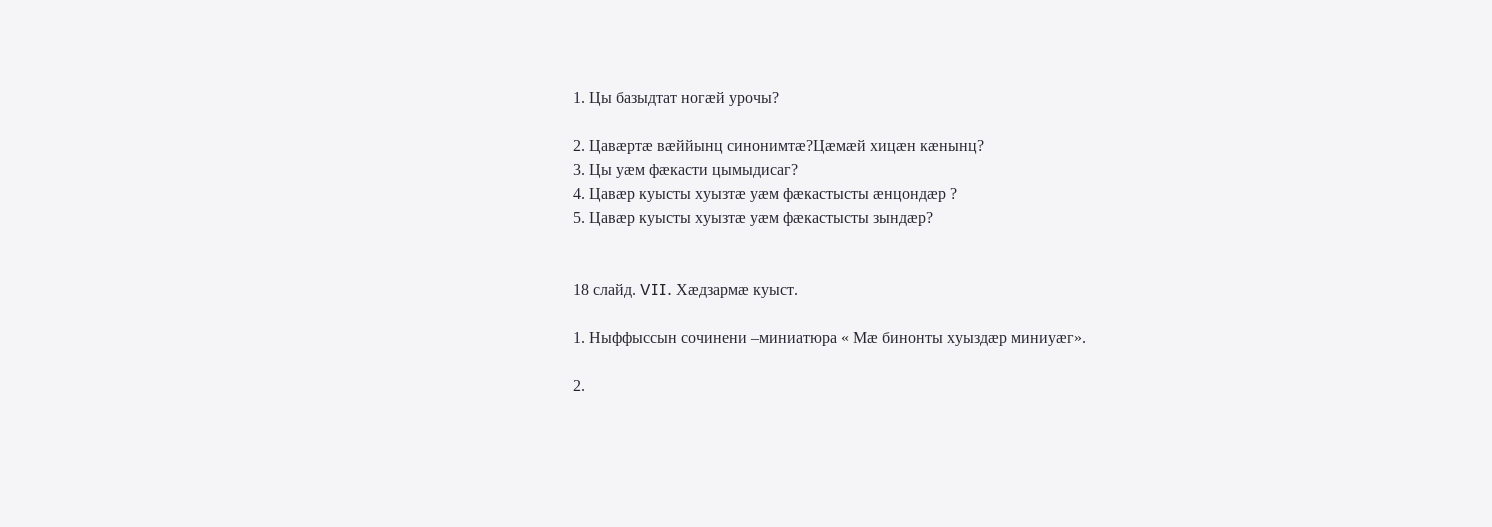1. Цы базыдтат ногӕй урочы?

2. Цавӕртӕ вӕййынц синонимтӕ?Цӕмӕй хицӕн кӕнынц?
3. Цы уӕм фӕкасти цымыдисаг?
4. Цавӕр куысты хуызтӕ уӕм фӕкастысты ӕнцондӕр ?
5. Цавӕр куысты хуызтӕ уӕм фӕкастысты зындӕр?


18 слайд. VII. Хæдзармӕ куыст.

1. Ныффыссын сочинени –миниатюра « Мӕ бинонты хуыздӕр миниуӕг».

2.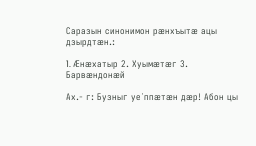Саразын синонимон рæнхъытæ ацы дзырдтӕн.:

1. Æнæхатыр 2. Хуымæтæг 3. Барвæндонæй

Ах.- г: Бузныг уе΄ппӕтӕн дӕр! Абон цы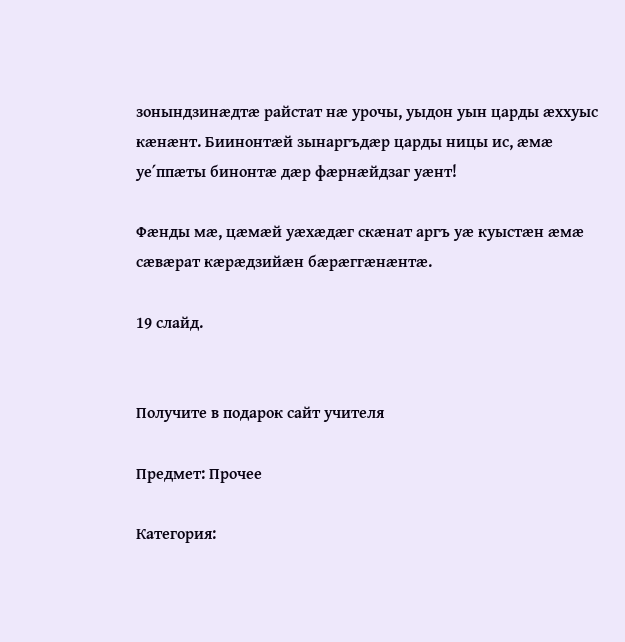зонындзинӕдтӕ райстат нӕ урочы, уыдон уын царды ӕххуыс кӕнӕнт. Биинонтӕй зынаргъдӕр царды ницы ис, ӕмӕ уе΄ппӕты бинонтӕ дӕр фӕрнӕйдзаг уӕнт!

Фӕнды мӕ, цӕмӕй уӕхӕдӕг скӕнат аргъ уӕ куыстӕн ӕмӕ сӕвӕрат кӕрӕдзийӕн бӕрӕггӕнӕнтӕ.

19 слайд.


Получите в подарок сайт учителя

Предмет: Прочее

Категория: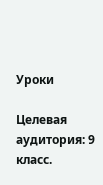Уроки

Целевая аудитория: 9 класс.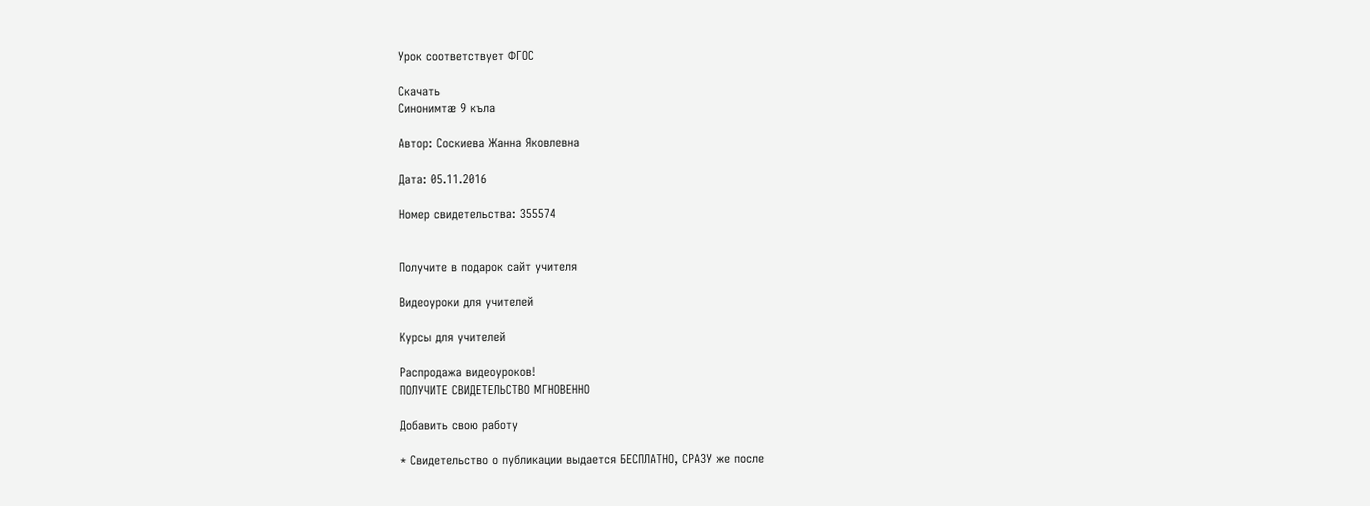Урок соответствует ФГОС

Скачать
Синонимтæ 9 къла

Автор: Соскиева Жанна Яковлевна

Дата: 05.11.2016

Номер свидетельства: 355574


Получите в подарок сайт учителя

Видеоуроки для учителей

Курсы для учителей

Распродажа видеоуроков!
ПОЛУЧИТЕ СВИДЕТЕЛЬСТВО МГНОВЕННО

Добавить свою работу

* Свидетельство о публикации выдается БЕСПЛАТНО, СРАЗУ же после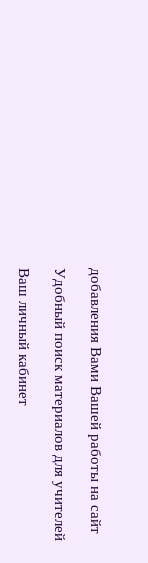добавления Вами Вашей работы на сайт

Удобный поиск материалов для учителей

Ваш личный кабинет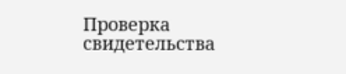Проверка свидетельства